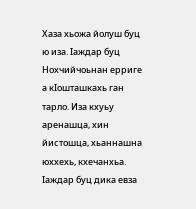Хаза хьожа йолуш буц ю иза. Iаждар буц Нохчийчоьнан ерриге а кIошташкахь ган тарло. Иза кхуьу аренашца, хин йистошца, хьаннашна юххехь, кхечанхьа. Iаждар буц дика евза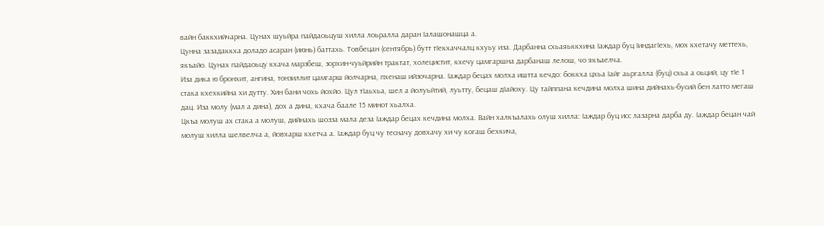вайн баккхийчарна. Цунах шуьйра пайдаоьцуш хилла лоьралла даран Iалашонашца а.
Цунна зазадаккха доладо асаран (июнь) баттахь. Товбецан (сентябрь) бутт тIекхаччалц кхуьу иза. Дарбанна схьаяьккхина Iаждар буц IиндагIехь, мох кхетачу меттехь, якъайо. Цунах пайдаоьцу кхача марзбеш, зорхин-чуьйрийн трактат, холецистит, кхечу цамгаршна дарбанаш лелош, чо якъаелча.
Иза дика ю бронхит, ангина, тонзиллит цамгарш йолчарна, пхенаш ийзочарна. Iаждар бецах молха иштта кечдо: боккха цхьа Iайг аьргалла (буц) схьа а оьций, цу тIе 1 стака кхехкийна хи дутту. Хин бани чохь йохйо. Цул тIаьхьа, шел а йолуьйтий, луьтту, бецаш дIайоху. Цу тайппана кечдина молха шина дийнахь-бусий бен латто мегаш дац. Иза молу (мал а дина), дох а дина, кхача баале 15 минот хьалха.
Цкъа молуш ах стака а молуш, дийнахь шозза мала деза Iаждар бецах кечдина молха. Вайн халкъалахь олуш хилла: Iаждар буц исс лазарна дарба ду. Iаждар бецан чай молуш хилла шелвелча а, йовхарш кхетча а. Iаждар буц чу тесначу довхачу хи чу когаш бехкича,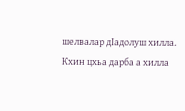шелвалар дIадолуш хилла.
Кхин цхьа дарба а хилла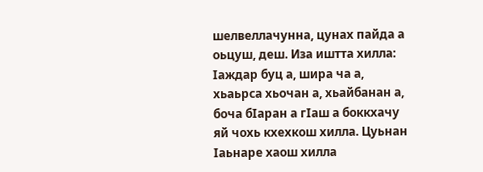шелвеллачунна, цунах пайда а оьцуш, деш. Иза иштта хилла: Iаждар буц а, шира ча а, хьаьрса хьочан а, хьайбанан а, боча бIаран а гIаш а боккхачу яй чохь кхехкош хилла. Цуьнан Iаьнаре хаош хилла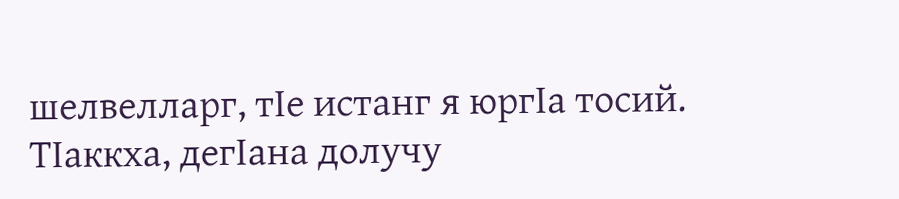шелвелларг, тIе истанг я юргIа тосий.
ТIаккха, дегIана долучу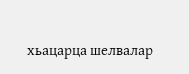хьацарца шелвалар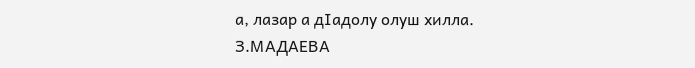а, лазар а дIадолу олуш хилла.
З.МАДАЕВА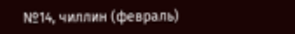№14, чиллин (февраль)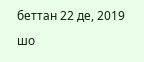беттан 22 де, 2019 шо